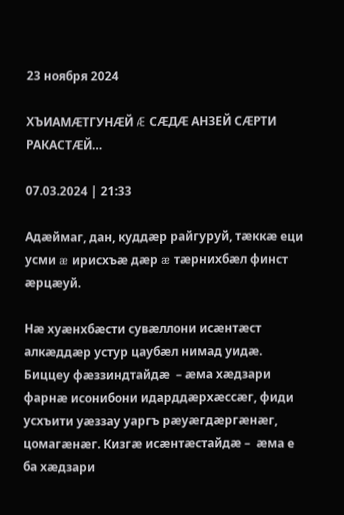23 ноября 2024

ХЪИАМÆТГУНÆЙ Æ СÆДÆ АНЗЕЙ СÆРТИ РАКАСТÆЙ…

07.03.2024 | 21:33

Адæймаг, дан, куддæр райгуруй, тæккæ еци усми æ ирисхъæ дæр æ тæрнихбæл финст æрцæуй.

Нæ хуæнхбæсти сувæллони исæнтæст алкæддæр устур цаубæл нимад уидæ. Биццеу фæззиндтайдæ  – æма хæдзари фарнæ исонибони идарддæрхæссæг, фиди усхъити уæззау уаргъ рæуæгдæргæнæг, цомагæнæг. Кизгæ исæнтæстайдæ –  æма е ба хæдзари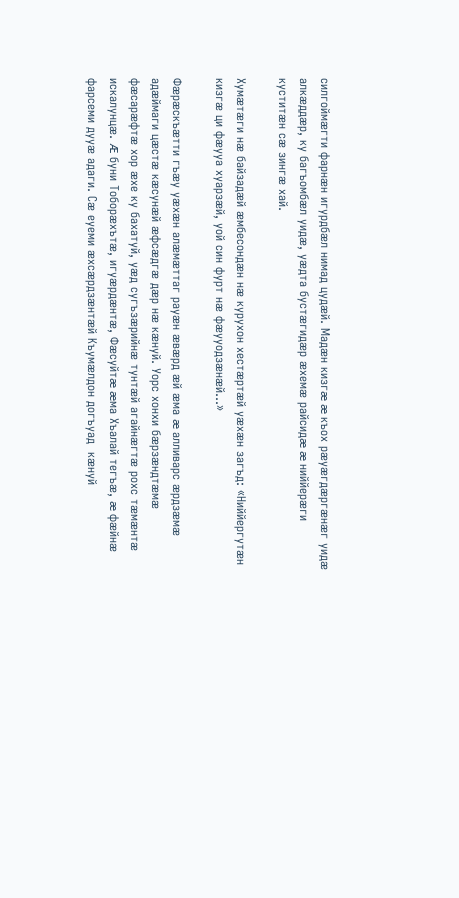силгоймæгти фарнæн игурдбæл нимад цудæй. Мадæн кизгæ æ къох рæуæгдæргæнæг уидæ алкæддæр, ку багъомбæл уидæ, уæдта бустæгидæр æхемæ райсидæ æ ниййерæги куститæн сæ зингæ хай.

Хумæтæги нæ байзадæй æмбесондæн нæ курухон хестæртæй уæхæн загъд: «Ниййергутæн кизгæ ци фæууа хуарзæй, уой син фурт нæ фæууодзæнæй…»

Фæрæскъæтти гъæу уæхæн алæмæттаг рауæн æвæрд æй æма æ алливарс æрдзæмæ адæймаги цæстæ кæсунæй æфсæдгæ дæр нæ кæнуй. Уорс хонхи бæрзæндтæмæ фæсарæфтæ хор æхе ку бахатуй, уæд сугъзæрийнæ тунтæй агайнæгтæ рохс тæмæнтæ искалунцæ. Æ буни Тоборæхътæ, игуæрдæнтæ, Фæсуйтæ æма Хъалай тегъæ, æ фæйнæ фарсеми дууæ адаги. Сæ еуеми æхсæрдзæнтæй Къумæлдон догъуад  кæнуй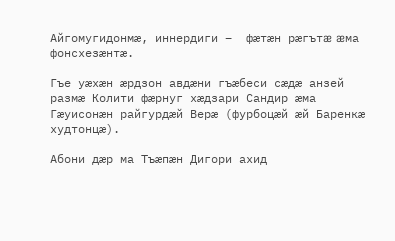Айгомугидонмæ, иннердиги –  фæтæн рæгътæ æма фонсхезæнтæ.

Гъе уæхæн æрдзон авдæни гъæбеси сæдæ анзей размæ Колити фæрнуг хæдзари Сандир æма Гæуисонæн райгурдæй Верæ (фурбоцæй æй Баренкæ худтонцæ).

Абони дæр ма Тъæпæн Дигори ахид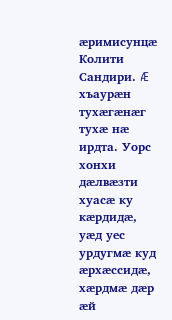æримисунцæ Колити Сандири. Æ хъаурæн тухæгæнæг тухæ нæ ирдта. Уорс хонхи дæлвæзти хуасæ ку кæрдидæ, уæд уес урдугмæ куд æрхæссидæ, хæрдмæ дæр æй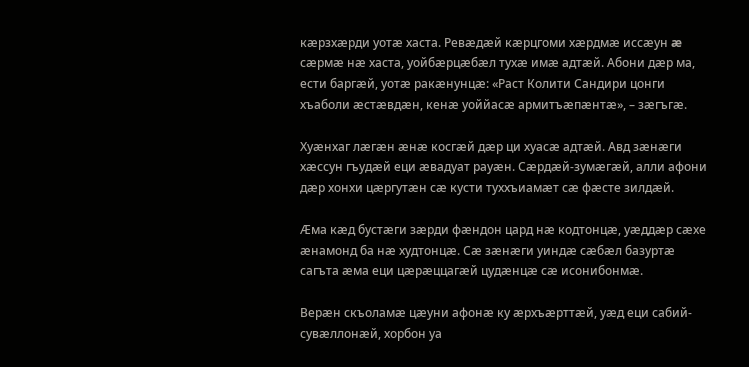кæрзхæрди уотæ хаста. Ревæдæй кæрцгоми хæрдмæ иссæун æ сæрмæ нæ хаста, уойбæрцæбæл тухæ имæ адтæй. Абони дæр ма, ести баргæй, уотæ ракæнунцæ: «Раст Колити Сандири цонги хъаболи æстæвдæн, кенæ уоййасæ армитъæпæнтæ», – зæгъгæ.

Хуæнхаг лæгæн æнæ косгæй дæр ци хуасæ адтæй. Авд зæнæги хæссун гъудæй еци æвадуат рауæн. Сæрдæй-зумæгæй, алли афони дæр хонхи цæргутæн сæ кусти туххъиамæт сæ фæсте зилдæй.

Æма кæд бустæги зæрди фæндон цард нæ кодтонцæ, уæддæр сæхе æнамонд ба нæ худтонцæ. Сæ зæнæги уиндæ сæбæл базуртæ сагъта æма еци цæрæццагæй цудæнцæ сæ исонибонмæ.

Верæн скъоламæ цæуни афонæ ку æрхъæрттæй, уæд еци сабий-сувæллонæй, хорбон уа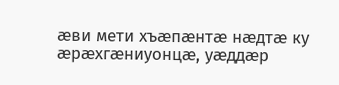æви мети хъæпæнтæ нæдтæ ку æрæхгæниуонцæ, уæддæр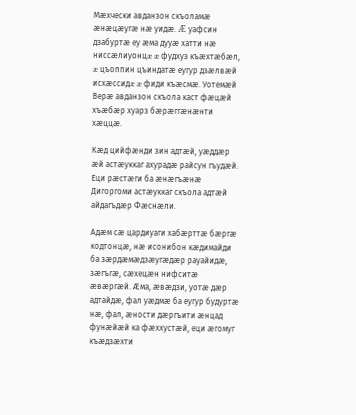Мæхчески авданзон скъоламæ æнæцæугæ нæ уидæ. Æ уафсин дзабуртæ еу æма дууæ хатти нæ ниссæлиуонцæ æ фудхуз къæхтæбæл, æ цъоппин цъиндатæ еугур дзæлвæй исхæссидæ æ фиди къæсмæ. Уотемæй Верæ авданзон скъола каст фæцæй хъæбæр хуарз бæрæггæнæнти хæццæ.

Кæд цийфæнди зин адтæй, уæддæр æй астæуккаг ахурадæ райсун гъудæй. Еци рæстæги ба æнæгъæнæ Дигоргоми астæуккаг скъола адтæй айдагъдæр Фæснæли.

Адæм сæ цардиуаги хабæрттæ бæргæ кодтонцæ, нæ исонибон кæдимайди ба зæрдæмæдзæугæдæр рауайидæ, зæгъгæ, сæхецæн нифситæ æвæргæй. Æма, æвæдзи, уотæ дæр адтайдæ, фал уæдмæ ба еугур будуртæ нæ, фал, æности дæргъити æнцад фунæйæй ка фæххустæй, еци æгомуг къæдзæхти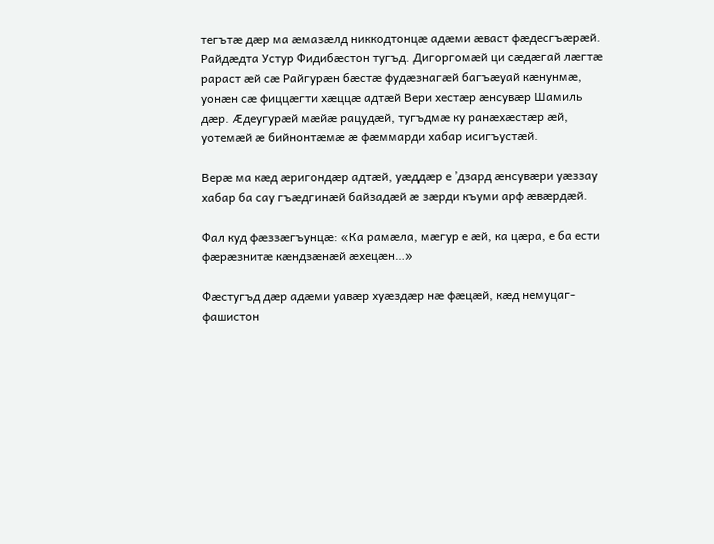тегътæ дæр ма æмазæлд никкодтонцæ адæми æваст фæдесгъæрæй. Райдæдта Устур Фидибæстон тугъд. Дигоргомæй ци сæдæгай лæгтæ рараст æй сæ Райгурæн бæстæ фудæзнагæй багъæуай кæнунмæ, уонæн сæ фиццæгти хæццæ адтæй Вери хестæр æнсувæр Шамиль дæр. Æдеугурæй мæйæ рацудæй, тугъдмæ ку ранæхæстæр æй, уотемæй æ бийнонтæмæ æ фæммарди хабар исигъустæй.

Верæ ма кæд æригондæр адтæй, уæддæр е ’дзард æнсувæри уæззау хабар ба сау гъæдгинæй байзадæй æ зæрди къуми арф æвæрдæй.

Фал куд фæззæгъунцæ: «Ка рамæла, мæгур е æй, ка цæра, е ба ести фæрæзнитæ кæндзæнæй æхецæн…»

Фæстугъд дæр адæми уавæр хуæздæр нæ фæцæй, кæд немуцаг-фашистон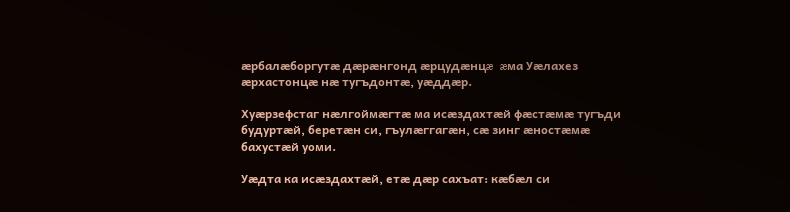æрбалæборгутæ дæрæнгонд æрцудæнцæ æма Уæлахез æрхастонцæ нæ тугъдонтæ, уæддæр.

Хуæрзефстаг нæлгоймæгтæ ма исæздахтæй фæстæмæ тугъди будуртæй, беретæн си, гъулæггагæн, сæ зинг æностæмæ бахустæй уоми.

Уæдта ка исæздахтæй, етæ дæр сахъат: кæбæл си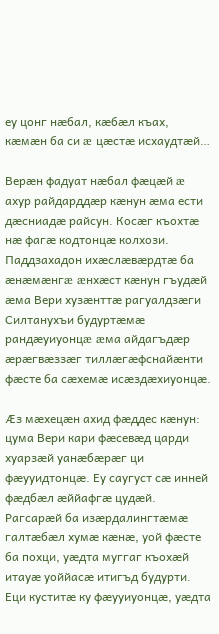еу цонг нæбал, кæбæл къах, кæмæн ба си æ цæстæ исхаудтæй…

Верæн фадуат нæбал фæцæй æ ахур райдарддæр кæнун æма ести дæсниадæ райсун. Косæг къохтæ нæ фагæ кодтонцæ колхози. Паддзахадон ихæслæвæрдтæ ба æнæмæнгæ æнхæст кæнун гъудæй æма Вери хузæнттæ рагуалдзæги Силтанухъи будуртæмæ рандæуиуонцæ æма айдагъдæр æрæгвæззæг тиллæгæфснайæнти фæсте ба сæхемæ исæздæхиуонцæ.

Æз мæхецæн ахид фæддес кæнун: цума Вери кари фæсевæд царди хуарзæй уанæбæрæг ци фæууидтонцæ. Еу саугуст сæ инней фæдбæл æййафгæ цудæй. Рагсарæй ба изæрдалингтæмæ галтæбæл хумæ кæнæ, уой фæсте ба похци, уæдта муггаг къохæй итауæ уоййасæ итигъд будурти. Еци куститæ ку фæууиуонцæ, уæдта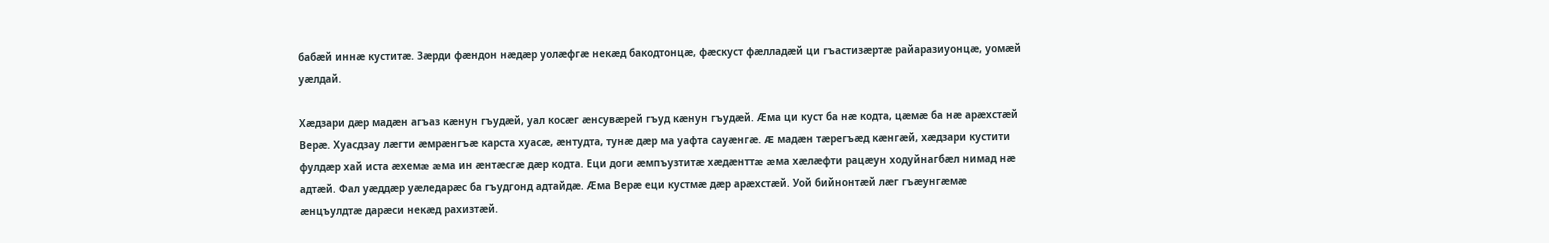бабæй иннæ куститæ. Зæрди фæндон нæдæр уолæфгæ некæд бакодтонцæ, фæскуст фæлладæй ци гъастизæртæ райаразиуонцæ, уомæй уæлдай.

Хæдзари дæр мадæн агъаз кæнун гъудæй, уал косæг æнсувæрей гъуд кæнун гъудæй. Æма ци куст ба нæ кодта, цæмæ ба нæ арæхстæй Верæ. Хуасдзау лæгти æмрæнгъæ карста хуасæ, æнтудта, тунæ дæр ма уафта сауæнгæ. Æ мадæн тæрегъæд кæнгæй, хæдзари кустити фулдæр хай иста æхемæ æма ин æнтæсгæ дæр кодта. Еци доги æмпъузтитæ хæдæнттæ æма хæлæфти рацæун ходуйнагбæл нимад нæ адтæй. Фал уæддæр уæледарæс ба гъудгонд адтайдæ. Æма Верæ еци кустмæ дæр арæхстæй. Уой бийнонтæй лæг гъæунгæмæ æнцъулдтæ дарæси некæд рахизтæй.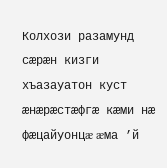Колхози разамунд сæрæн кизги хъазауатон куст æнæрæстæфгæ кæми нæ фæцайуонцæ æма ’й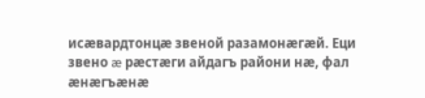исæвардтонцæ звеной разамонæгæй. Еци звено æ рæстæги айдагъ райони нæ, фал æнæгъæнæ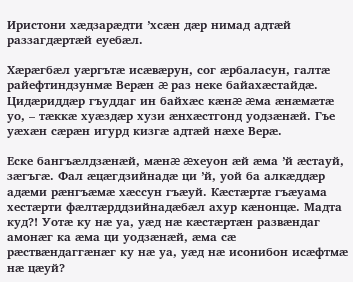Иристони хæдзарæдти ’хсæн дæр нимад адтæй раззагдæртæй еуебæл.

Хæрæгбæл уæргътæ исæвæрун, сог æрбаласун, галтæ райефтиндзунмæ Верæн æ раз неке байахæстайдæ. Цидæриддæр гъуддаг ин байхæс кæнæ æма æнæмæтæ уо, – тæккæ хуæздæр хузи æнхæстгонд уодзæнæй. Гъе уæхæн сæрæн игурд кизгæ адтæй нæхе Верæ.

Еске бангъæлдзæнæй, мæнæ æхеуон æй æма ’й æстауй, зæгъгæ. Фал æцæгдзийнадæ ци ’й, уой ба алкæддæр адæми рæнгъæмæ хæссун гъæуй. Кæстæртæ гъæуама хестæрти фæлтæрддзийнадæбæл ахур кæнонцæ. Мадта куд?! Уотæ ку нæ уа, уæд нæ кæстæртæн развæндаг амонæг ка æма ци уодзæнæй, æма сæ рæствæндаггæнæг ку нæ уа, уæд нæ исонибон исæфтмæ нæ цæуй?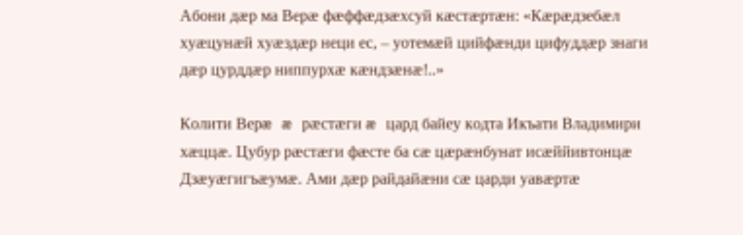Абони дæр ма Верæ фæффæдзæхсуй кæстæртæн: «Кæрæдзебæл хуæцунæй хуæздæр неци ес, – уотемæй цийфæнди цифуддæр знаги дæр цурддæр ниппурхæ кæндзæнæ!..»

Колити Верæ æ рæстæги æ цард байеу кодта Икъати Владимири хæццæ. Цубур рæстæги фæсте ба сæ цæрæнбунат исæййивтонцæ Дзæуæгигъæумæ. Ами дæр райдайæни сæ царди уавæртæ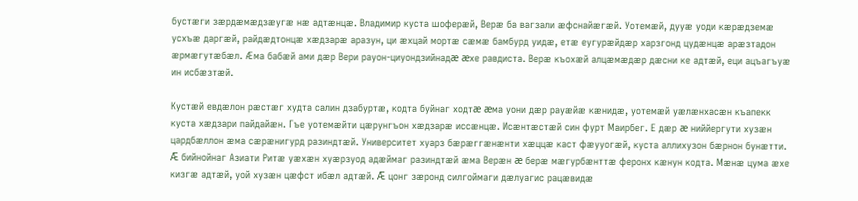бустæги зæрдæмæдзæугæ нæ адтæнцæ. Владимир куста шоферæй, Верæ ба вагзали æфснайæгæй. Уотемæй, дууæ уоди кæрæдземæ усхъæ даргæй, райдæдтонцæ хæдзарæ аразун, ци æхцай мортæ сæмæ бамбурд уидæ, етæ еугурæйдæр харзгонд цудæнцæ арæзтадон æрмæгутæбæл. Æма бабæй ами дæр Вери рауон-циуондзийнадæ æхе равдиста. Верæ къохæй алцæмæдæр дæсни ке адтæй, еци ацъагъуæ ин исбæзтæй.

Кустæй евдæлон рæстæг худта салин дзабуртæ, кодта буйнаг ходтæ æма уони дæр рауæйæ кæнидæ, уотемæй уæлæнхасæн къапекк куста хæдзари пайдайæн. Гъе уотемæйти цæрунгъон хæдзарæ иссæнцæ. Исæнтæстæй син фурт Маирбег. Е дæр æ ниййергути хузæн цардбæллон æма сæрæнигурд разиндтæй. Университет хуарз бæрæггæнæнти хæццæ каст фæууогæй, куста аллихузон бæрнон бунæтти. Æ бийнойнаг Азиати Ритæ уæхæн хуæрзуод адæймаг разиндтæй æма Верæн æ берæ мæгурбæнттæ феронх кæнун кодта. Мæнæ цума æхе кизгæ адтæй, уой хузæн цæфст ибæл адтæй. Æ цонг зæронд силгоймаги дæлуагис рацæвидæ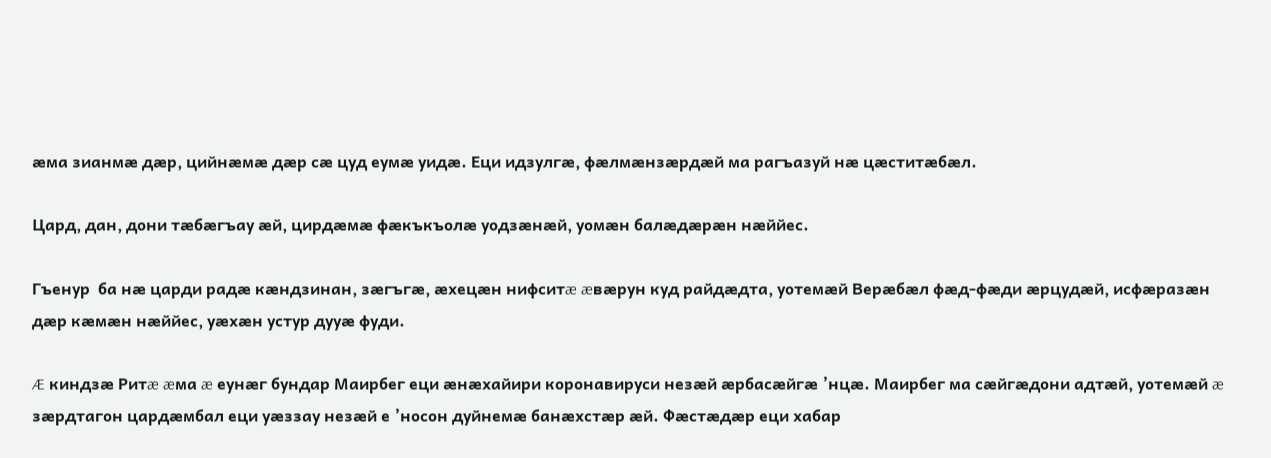æма зианмæ дæр, цийнæмæ дæр сæ цуд еумæ уидæ. Еци идзулгæ, фæлмæнзæрдæй ма рагъазуй нæ цæститæбæл.

Цард, дан, дони тæбæгъау æй, цирдæмæ фæкъкъолæ уодзæнæй, уомæн балæдæрæн нæййес.

Гъенур  ба нæ царди радæ кæндзинан, зæгъгæ, æхецæн нифситæ æвæрун куд райдæдта, уотемæй Верæбæл фæд-фæди æрцудæй, исфæразæн дæр кæмæн нæййес, уæхæн устур дууæ фуди.

Æ киндзæ Ритæ æма æ еунæг бундар Маирбег еци æнæхайири коронавируси незæй æрбасæйгæ ’нцæ. Маирбег ма сæйгæдони адтæй, уотемæй æ зæрдтагон цардæмбал еци уæззау незæй е ’носон дуйнемæ банæхстæр æй. Фæстæдæр еци хабар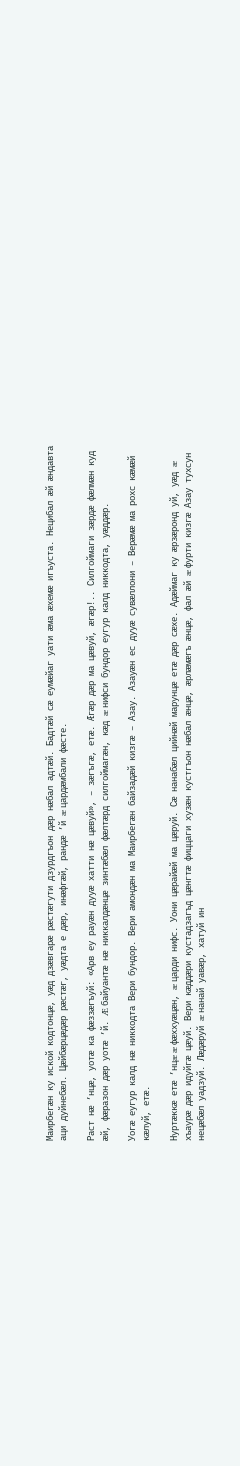Маирбегæн ку иской кодтонцæ, уæд дзæвгарæ рæстæгути дзурдгъон дæр нæбал адтæй. Бадтæй сæ еумæйаг уати æма æхемæ игъуста. Нецибал æй æндавта аци дуйнебæл. Цæйбæрцæдæр рæстæг, уæдта е дæр, инæфгæй, рандæ ’й æ цардæмбали фæсте.

Раст нæ ’нцæ, уотæ ка фæззæгъуй: «Арв еу рауæн дууæ хатти нæ цæвуй», – зæгъгæ, етæ. Æгæр дæр ма цæвуй, æгæр!.. Силгоймаги зæрдæ фæлмæн куд æй, фæразон дæр уотæ ’й. Æ байуантæ нæ никкалдæнцæ зинтæбæл фæлтæрд силгоймагæн, кæд æ нифси бундор еугур калд никкодта, уæддæр.

Уогæ еугур калд нæ никкодта Вери бундор. Вери амондæн ма Маирбегæн байзадæй кизгæ – Азау. Азауæн ес дууæ сувæллони – Верæмæ ма рохс кæмæй кæлуй, етæ.

Нуртæккæ етæ ’нцæ æ фæххуæцæн, æ царди нифс. Уони цæрайæй ма цæруй. Сæ нанабæл цийнæй марунцæ етæ дæр сæхе. Адæймаг ку æрзæронд уй, уæд æ хъаурæ дæр идуйгæ цæуй. Вери кæддæри кустадзагъд цæнгтæ фиццаги хузæн кустгъон нæбал æнцæ, æрлæмæгъ æнцæ, фал æй æ фурти кизгæ Азау тухсун нецæбæл уадзуй. Лæдæруй æ нанай уавæр, хатуй ин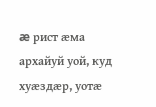æ рист æма архайуй уой, куд  хуæздæр, уотæ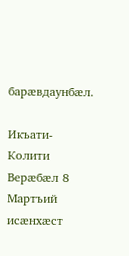барæвдаунбæл.

Икъати-Колити Верæбæл 8 Мартъий исæнхæст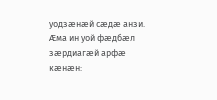уодзæнæй сæдæ анзи. Æма ин уой фæдбæл зæрдиагæй арфæ кæнæн: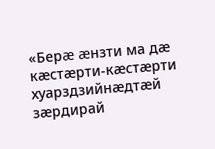«Берæ æнзти ма дæ кæстæрти-кæстæрти хуарздзийнæдтæй зæрдирай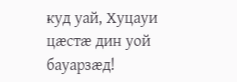куд уай, Хуцауи цæстæ дин уой бауарзæд!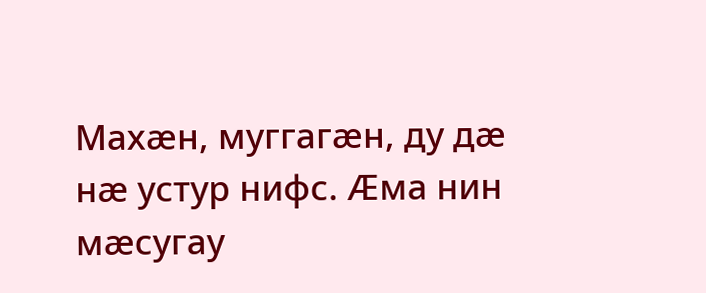Махæн, муггагæн, ду дæ нæ устур нифс. Æма нин мæсугау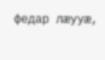федар лæууæ,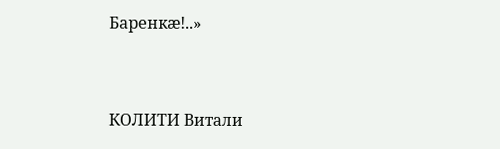Баренкæ!..»



КОЛИТИ Витали